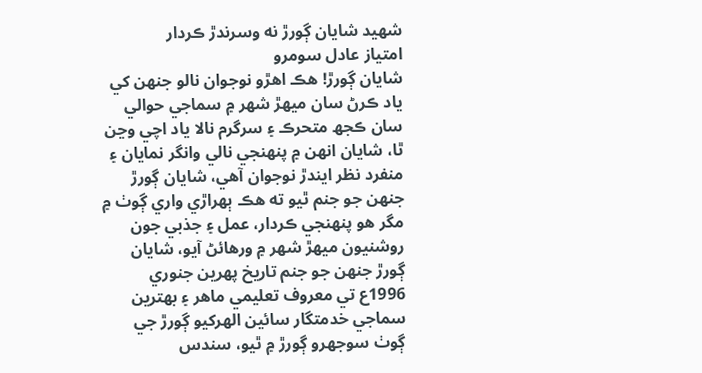شهيد شايان ڳورڙ نه وسرندڙ ڪردار
امتياز عادل سومرو
شايان ڳورڙ! ھڪ اھڙو نوجوان نالو جنھن کي ياد ڪرڻ سان ميھڙ شھر ۾ سماجي حوالي سان ڪجھ متحرڪ ۽ سرگرم نالا ياد اچي وڃن ٿا، شايان انھن ۾ پنھنجي نالي وانگر نمايان ۽ منفرد نظر ايندڙ نوجوان آھي، شايان ڳورڙ جنھن جو جنم ٿيو ته ھڪ ٻھراڙي واري ڳوٺ ۾ مگر هو پنهنجي ڪردار، عمل ۽ جذبي جون روشنيون ميھڙ شھر ۾ ورھائڻ آيو، شايان ڳورڙ جنھن جو جنم تاريخ پھرين جنوري 1996ع تي معروف تعليمي ماھر ۽ بھترين سماجي خدمتگار سائين الھرکيو ڳورڙ جي ڳوٺ سوجھرو ڳورڙ ۾ ٿيو، سندس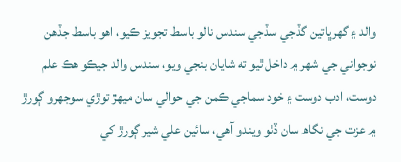والد ۽ گھرڀاتين گڏجي سڏجي سندس نالو باسط تجويز ڪيو، اھو باسط جڏھن نوجواني جي شھر ۾ داخل ٿيو ته شايان بنجي ويو، سندس والد جيڪو ھڪ علم دوست، ادب دوست ۽ خود سماجي ڪمن جي حوالي سان ميھڙ توڙي سوجھرو ڳورڙ ۾ عزت جي نگاھ سان ڏٺو ويندو آھي، سائين علي شير ڳورڙ کي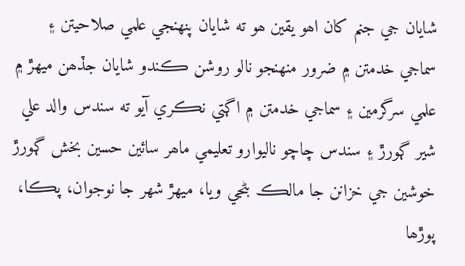شايان جي جنم کان اھو يقين ھو ته شايان پنھنجي علمي صلاحيتن ۽ سماجي خدمتن ۾ ضرور منھنجو نالو روشن ڪندو شايان جڏھن ميھڙ ۾ علمي سرگرمين ۽ سماجي خدمتن ۾ اڳتي نڪري آيو ته سندس والد علي شير ڳورڙ ۽ سندس چاچو ناليوارو تعليمي ماھر سائين حسين بخش ڳورڙ خوشين جي خزانن جا مالڪ بڻجي ويا، ميھڙ شھر جا نوجوان، پڪا، پوڙھا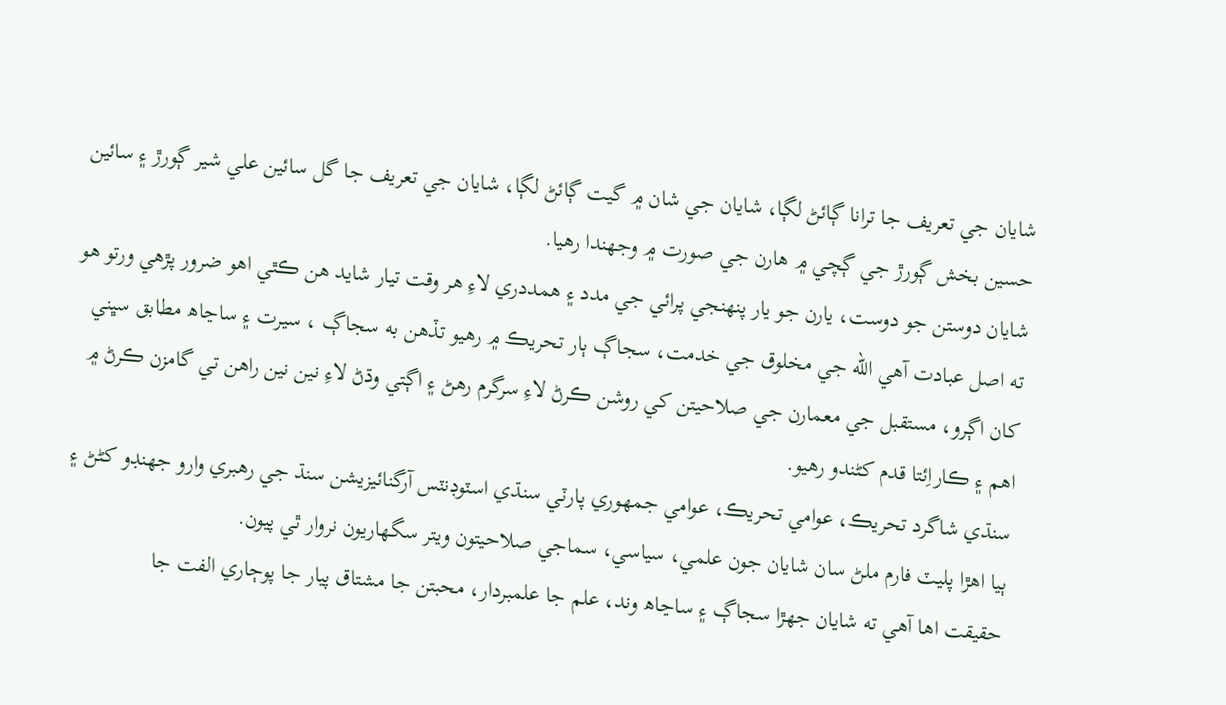شايان جي تعريف جا ترانا ڳائڻ لڳا، شايان جي شان ۾ گيت ڳائڻ لڳا، شايان جي تعريف جا گل سائين علي شير ڳورڙ ۽ سائين حسين بخش ڳورڙ جي ڳچي ۾ ھارن جي صورت ۾ وجھندا رھيا.
شايان دوستن جو دوست، يارن جو يار پنھنجي پرائي جي مدد ۽ ھمددري لاءِ ھر وقت تيار شايد ھن ڪٿي اھو ضرور پڙھي ورتو ھو ته اصل عبادت آھي الله جي مخلوق جي خدمت، سجاڳ ٻار تحريڪ ۾ رھيو تڏھن به سجاڳ ، سيرت ۽ ساڃاھ مطابق سڀني کان اڳرو، مستقبل جي معمارن جي صلاحيتن کي روشن ڪرڻ لاءِ سرگرم رھڻ ۽ اڳتي وڌڻ لاءِ نين نين راھن تي گامزن ڪرڻ ۾ اھم ۽ ڪاراِئتا قدم کڻندو رھيو.
سنڌي شاگرد تحريڪ، عوامي تحريڪ، عوامي جمھوري پارٽي سنڌي اسٽوڊنٽس آرگنائيزيشن سنڌ جي رھبري وارو جھنڊو کڻڻ ۽ ٻيا اھڙا پليٽ فارم ملڻ سان شايان جون علمي، سياسي، سماجي صلاحيتون ويتر سگھاريون نروار ٿي پيون.
حقيقت اھا آھي ته شايان جھڙا سجاڳ ۽ ساڃاھ وند، علم جا علمبردار، محبتن جا مشتاق پيار جا پوڄاري الفت جا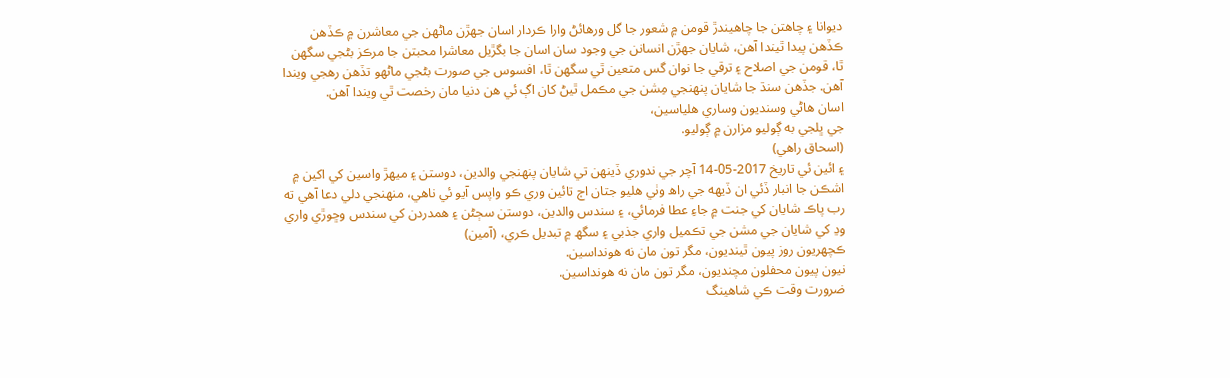ديوانا ۽ چاھتن جا چاھيندڙ قومن ۾ شعور جا گل ورھائڻ وارا ڪردار اسان جھڙن ماڻھن جي معاشرن ۾ ڪڏھن ڪڏھن پيدا ٿيندا آھن، شايان جھڙن انسانن جي وجود سان اسان جا بگڙيل معاشرا محبتن جا مرڪز بڻجي سگھن ٿا، قومن جي اصلاح ۽ ترقي جا نوان گس متعين ٿي سگھن ٿا، افسوس جي صورت بڻجي ماڻھو تڏھن رھجي ويندا آھن. جڏھن سنڌ جا شايان پنھنجي مِشن جي مڪمل ٿيڻ کان اڳ ئي ھن دنيا مان رخصت ٿي ويندا آھن.
اسان ھاڻي وسنديون وساري ھلياسين،
جي ڀلجي به ڳوليو مزارن ۾ ڳوليو.
(اسحاق راھي)
۽ ائين ئي تاريخ 2017-05-14 آچر جي ندوري ڏينھن تي شايان پنھنجي والدين، دوستن ۽ ميھڙ واسين کي اکين ۾ اشڪن جا انبار ڏئي ان ڏيھه جي راھ وٺي ھليو جتان اڄ تائين وري ڪو واپس آيو ئي ناھي، منھنجي دلي دعا آھي ته رب پاڪ شايان کي جنت ۾ جاءِ عطا فرمائي، ۽ سندس والدين، دوستن سڄڻن ۽ ھمدردن کي سندس وڇوڙي واري وڍ کي شايان جي مشن جي تڪميل واري جذبي ۽ سگھ ۾ تبديل ڪري، (آمين)
ڪچھريون روز پيون ٿينديون، مگر تون مان نه ھونداسين.
نيون پيون محفلون مچنديون، مگر تون مان نه ھونداسين.
ضرورت وقت ڪي شاھينگ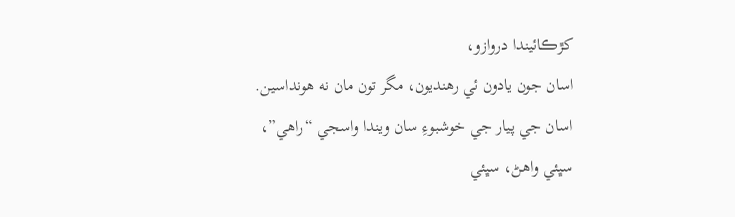کڙڪائيندا دروازو،
اسان جون يادون ئي رھنديون، مگر تون مان نه ھونداسين.
اسان جي پيار جي خوشبوءِ سان ويندا واسجي “راھي”،
سڀئي واھڻ، سڀئي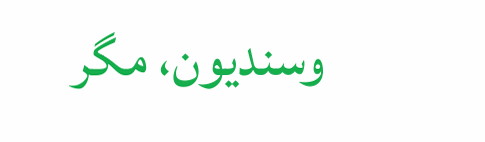وسنديون، مگر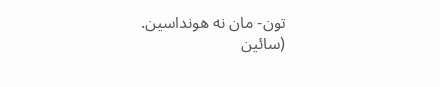تون- مان نه ھونداسين.
(سائين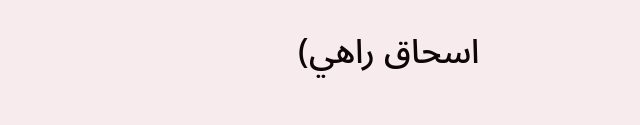اسحاق راھي)